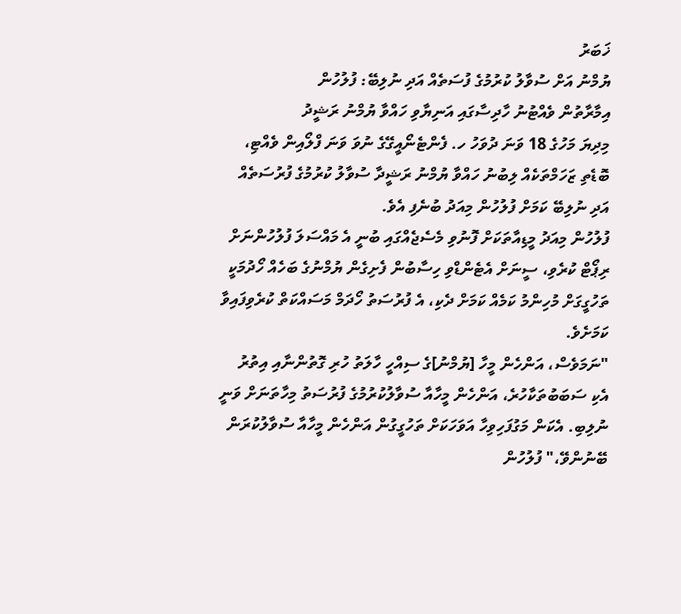ޚަބަރު
ޔުމްނު އަށް ސުވާލު ކުރުމުގެ ފުސަތެއް އަދި ނުލިބޭ: ފުލުހުން
އިމާރާތުން ވެއްޓުނު ހާދިސާގައި އަނިޔާވި ހައްވާ ޔުމްނު ރަޝީދު
މިދިޔަ މަހުގެ 18 ވަނަ ދުވަހު ހ. ފެންޓެނޯއީގޭގެ ނުވަ ވަނަ ފްލޯއިން ވެއްޓި، ބޮޑެތި ޒަހަމްތަކެއް ލިބުނު ހައްވާ ޔުމްނު ރަޝީދާ ސުވާލު ކުރުމުގެ ފުރުސަތެއް އަދި ނުލިބޭ ކަމަށް ފުލުހުން މިއަދު ބުނެފި އެވެ.
ފުލުހުން މިއަދު މީޑިއާތަކަށް ފޮނުވި މެސެޖެއްގައި ބުނީ އެ މައްސަލަ ފުލުހުންނަށް ރިޕޯޓް ކުރެވި، ސީނަށް އެޓެންޑްވި ހިސާބުން ފެށިގެން ޔުމްނުގެ ބަހެއް ހޯދުމަކީ ތަހުގީގަށް މުހިންމު ކަމެއް ކަމަށް ދެކި، އެ ފުރުސަތު ހޯދަމް މަސައްކަތް ކުރެވިފައިވާ ކަމަށެވެ.
"ނަމަވެސް، އަންހެން މީހާ [ޔުމްނު]ގެ ސިއްހީ ހާލަތު ހުރި ގޮތުންނާއި އިތުރު އެކި ސަބަބުތަކާހުރެ، އަންހެން މީހާއާ ސުވާލުކުރުމުގެ ފުރުސަތު މިހާތަނަށް ވަނީ ނުލިބި. އެކަން މަގުފަހިވިހާ އަވަހަކަށް ތަހުގީގުން އަންހެން މީހާއާ ސުވާލުކުރަން ބޭނުންވޭ،" ފުލުހުން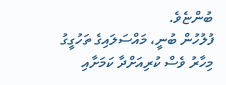ބުންޏެވެ.
ފުލުހުން ބުނީ، މައްސަލައިގެ ތަހުގީގު މިހާރު ވެސް ކުރިއަށްދާ ކަމަށާއި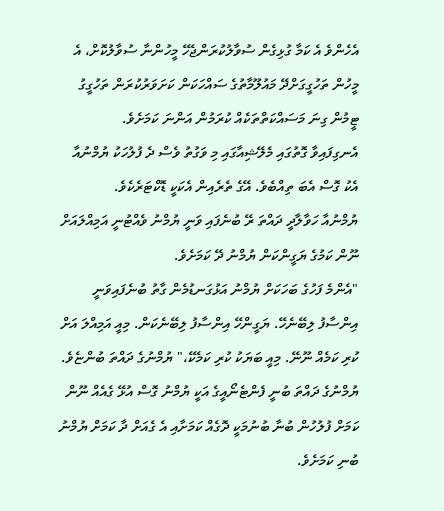އެހެންވެ އެ ކަމާ ގުޅިގެން ސުވާލުކުރަންޖެހޭ މީހުންނާ ސުވާލުކޮށް، އެ މީހުން ތަހުގީގަށްދޭ މައުލޫމާތުގެ ސައްހަކަން ކަށަވަރުކުރަން ތަހުގީގު ޓީމުން ގިނަ މަސައްކަތްތަކެއް ކުރަމުން އަންނަ ކަމަށެވެ.
އެނގިފައިވާ ގޮތުގައި މެލޭޝިއާގައި މި ވަގުތު ވެސް ދެ ފުލުހަކު ޔުމްނުއާ އެކު ގޮސް އެބަ ތިއްބެވެ. އޭގެ ތެރެއިން އެކަކީ ޑޮކްޓަރެކެވެ.
ޔުމްނުއާ ހަވާލާދީ ދައްތަ ރޭ ބުނެފައި ވަނީ ޔުމްނު ވެއްޓުނީ އަމިއްލައަށް ނޫން ކަމުގެ ޔަގީންކަން ޔުމްނު ދޭ ކަމަށެވެ.
"އެންމެ ފަހުގެ ބަހަކަށް ޔުމްނު އަޅުގަނޑުމެން ގާތު ބުނެފައިވަނީ އިންސާފު ލިބޭނެހޭ. ޔަގީންހޭ އިންސާފު ލިބޭނެކަން. މިއީ އަމިއްލަ އަށް ކުރި ކަމެއް ނޫނޭ. މިއީ ބަޔަކު ކުރި ކަމެކޭ،" ޔުމްނުގެ ދައްތަ ބުންޏެވެ.
ޔުމްނުގެ ދައްތަ ބުނީ ފެންޓެނޯއީގެ އަކީ ޔުމްނު ގޮސް އުޅޭ ގެއެއް ނޫން ކަމަށް ފުލުހުން ބުނާ ބުނުމަކީ ދޮގެއް ކަމަށާއި އެ ގެއަށް ދާ ކަމަށް ޔުމްނު ބުނި ކަމަށެވެ.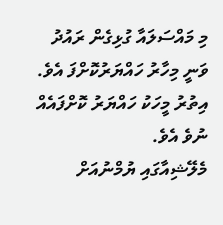މި މައްސަލައާ ގުޅިގެން ރައުދު ވަނީ މިހާރު ހައްޔަރުކޮށްފަ އެވެ. އިތުރު މީހަކު ހައްޔަރު ކޮށްފައެއް ނުވެ އެވެ.
މެލޭޝިއާގައި ޔުމްނުއަށް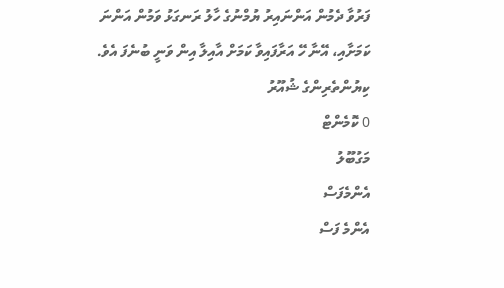ފަރުވާ ދެމުން އަންނައިރު ޔުމްނުގެ ހާލު ރަނގަޅު ވަމުން އަންނަ ކަމަށާއި، އޭނާ ހޭ އަރާފައިވާ ކަމަށް އާއިލާ އިން ވަނީ ބުނެފަ އެވެ.
ކިޔުންތެރިންގެ ޝުއޫރު
0 ކޮމެންޓް
މަގުބޫލު
އެންމެފަސް
އެންމެ ފަސް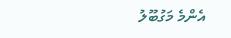އެންމެ މަގުބޫލު